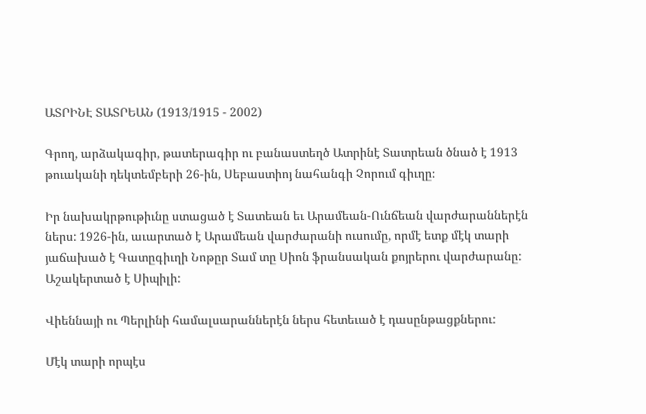ԱՏՐԻՆԷ ՏԱՏՐԵԱՆ (1913/1915 - 2002)

Գրող, արձակագիր, թատերագիր ու բանաստեղծ Ատրինէ Տատրեան ծնած է 1913 թուականի դեկտեմբերի 26-ին, Սեբաստիոյ նահանգի Չորում գիւղը։

Իր նախակրթութիւնը ստացած է Տատեան եւ Արամեան-Ունճեան վարժարաններէն ներս: 1926-ին, աւարտած է Արամեան վարժարանի ուսումը, որմէ ետք մէկ տարի յաճախած է Գատըգիւղի Նոթըր Տամ տը Սիոն ֆրանսական քոյրերու վարժարանը: Աշակերտած է Սիպիլի:

Վիեննայի ու Պերլինի համալսարաններէն ներս հետեւած է դասընթացքներու:

Մէկ տարի որպէս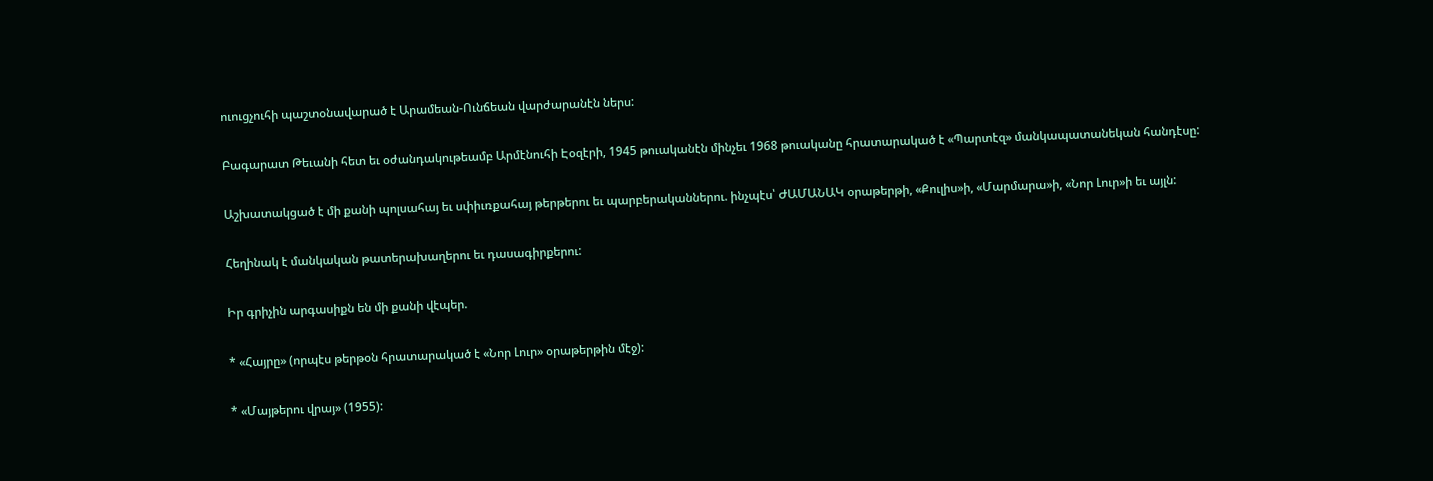ուուցչուհի պաշտօնավարած է Արամեան-Ունճեան վարժարանէն ներս:

Բագարատ Թեւանի հետ եւ օժանդակութեամբ Արմէնուհի Էօզէրի, 1945 թուականէն մինչեւ 1968 թուականը հրատարակած է «Պարտէզ» մանկապատանեկան հանդէսը:

Աշխատակցած է մի քանի պոլսահայ եւ սփիւռքահայ թերթերու եւ պարբերականներու. ինչպէս՝ ԺԱՄԱՆԱԿ օրաթերթի, «Քուլիս»ի, «Մարմարա»ի, «Նոր Լուր»ի եւ այլն:

Հեղինակ է մանկական թատերախաղերու եւ դասագիրքերու:

Իր գրիչին արգասիքն են մի քանի վէպեր.

* «Հայրը» (որպէս թերթօն հրատարակած է «Նոր Լուր» օրաթերթին մէջ):

* «Մայթերու վրայ» (1955):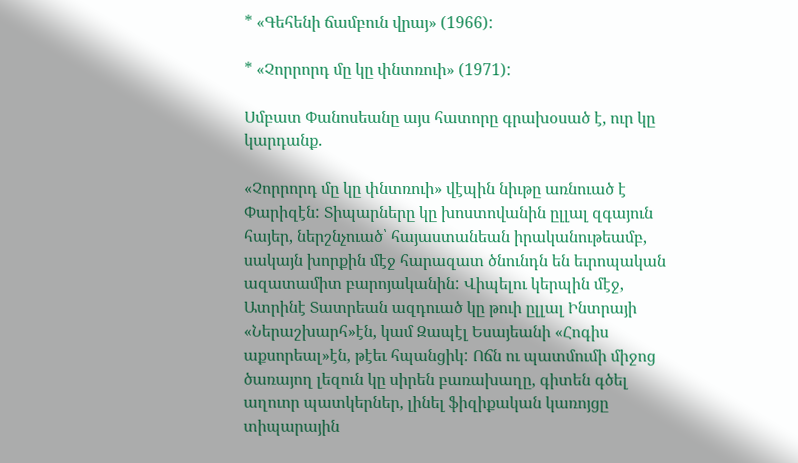* «Գեհենի ճամբուն վրայ» (1966):

* «Չորրորդ մը կը փնտռուի» (1971):

Սմբատ Փանոսեանը այս հատորը գրախօսած է, ուր կը կարդանք.

«Չորրորդ մը կը փնտռուի» վէպին նիւթը առնուած է Փարիզէն: Տիպարները կը խոստովանին ըլլալ զգայուն հայեր, ներշնչուած՝ հայաստանեան իրականութեամբ, սակայն խորքին մէջ հարազատ ծնունդն են եւրոպական ազատամիտ բարոյականին: Վիպելու կերպին մէջ, Ատրինէ Տատրեան ազդուած կը թուի ըլլալ Ինտրայի «Ներաշխարհ»էն, կամ Զապէլ Եսայեանի «Հոգիս աքսորեալ»էն, թէեւ հպանցիկ: Ոճն ու պատմումի միջոց ծառայող լեզուն կը սիրեն բառախաղը, գիտեն գծել աղուոր պատկերներ, լինել ֆիզիքական կառոյցը տիպարային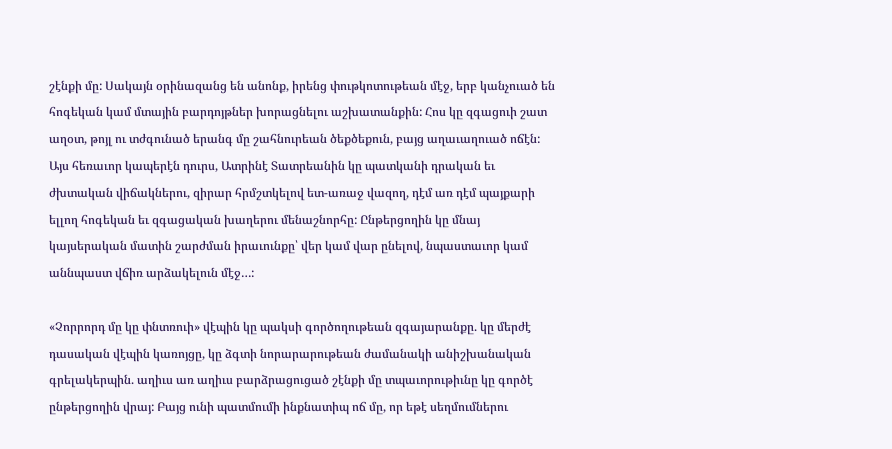շէնքի մը: Սակայն օրինազանց են անոնք, իրենց փութկոտութեան մէջ, երբ կանչուած են հոգեկան կամ մտային բարդոյթներ խորացնելու աշխատանքին: Հոս կը զգացուի շատ աղօտ, թոյլ ու տժգունած երանգ մը շահնուրեան ծեքծեքուն, բայց աղաւաղուած ոճէն: Այս հեռաւոր կապերէն դուրս, Ատրինէ Տատրեանին կը պատկանի դրական եւ ժխտական վիճակներու, զիրար հրմշտկելով ետ-առաջ վազող, դէմ առ դէմ պայքարի ելլող հոգեկան եւ զգացական խաղերու մենաշնորհը: Ընթերցողին կը մնայ կայսերական մատին շարժման իրաւունքը՝ վեր կամ վար ընելով, նպաստաւոր կամ աննպաստ վճիռ արձակելուն մէջ…:

«Չորրորդ մը կը փնտռուի» վէպին կը պակսի գործողութեան զգայարանքը. կը մերժէ դասական վէպին կառոյցը, կը ձգտի նորարարութեան ժամանակի անիշխանական գրելակերպին. աղիւս առ աղիւս բարձրացուցած շէնքի մը տպաւորութիւնը կը գործէ ընթերցողին վրայ: Բայց ունի պատմումի ինքնատիպ ոճ մը, որ եթէ սեղմումներու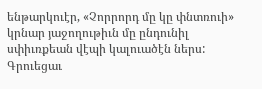ենթարկուէր, «Չորրորդ մը կը փնտռուի» կրնար յաջողութիւն մը ընդունիլ սփիւռքեան վէպի կալուածէն ներս: Գրուեցաւ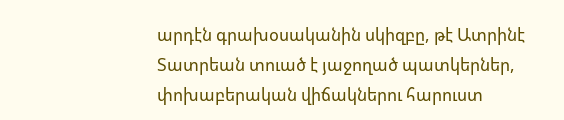արդէն գրախօսականին սկիզբը, թէ Ատրինէ Տատրեան տուած է յաջողած պատկերներ, փոխաբերական վիճակներու հարուստ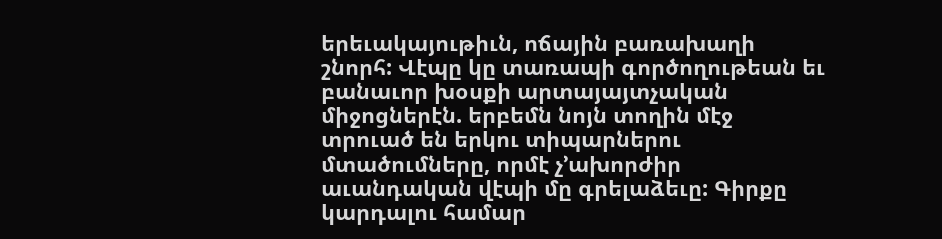երեւակայութիւն, ոճային բառախաղի շնորհ: Վէպը կը տառապի գործողութեան եւ բանաւոր խօսքի արտայայտչական միջոցներէն. երբեմն նոյն տողին մէջ տրուած են երկու տիպարներու մտածումները, որմէ չ՚ախորժիր աւանդական վէպի մը գրելաձեւը: Գիրքը կարդալու համար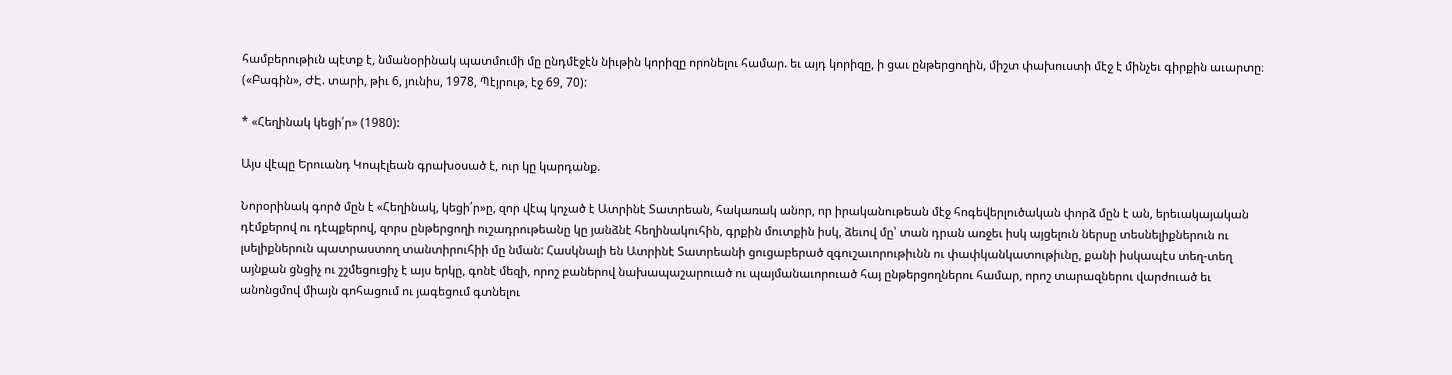համբերութիւն պէտք է, նմանօրինակ պատմումի մը ընդմէջէն նիւթին կորիզը որոնելու համար. եւ այդ կորիզը, ի ցաւ ընթերցողին, միշտ փախուստի մէջ է մինչեւ գիրքին աւարտը։ («Բագին», ԺԷ. տարի, թիւ 6, յունիս, 1978, Պէյրութ, էջ 69, 70):

* «Հեղինակ կեցի՛ր» (1980):

Այս վէպը Երուանդ Կոպէլեան գրախօսած է, ուր կը կարդանք.

Նորօրինակ գործ մըն է «Հեղինակ, կեցի՛ր»ը, զոր վէպ կոչած է Ատրինէ Տատրեան, հակառակ անոր, որ իրականութեան մէջ հոգեվերլուծական փորձ մըն է ան, երեւակայական դէմքերով ու դէպքերով, զորս ընթերցողի ուշադրութեանը կը յանձնէ հեղինակուհին, գրքին մուտքին իսկ, ձեւով մը՝ տան դրան առջեւ իսկ այցելուն ներսը տեսնելիքներուն ու լսելիքներուն պատրաստող տանտիրուհիի մը նման: Հասկնալի են Ատրինէ Տատրեանի ցուցաբերած զգուշաւորութիւնն ու փափկանկատութիւնը, քանի իսկապէս տեղ-տեղ այնքան ցնցիչ ու շշմեցուցիչ է այս երկը, գոնէ մեզի, որոշ բաներով նախապաշարուած ու պայմանաւորուած հայ ընթերցողներու համար, որոշ տարազներու վարժուած եւ անոնցմով միայն գոհացում ու յագեցում գտնելու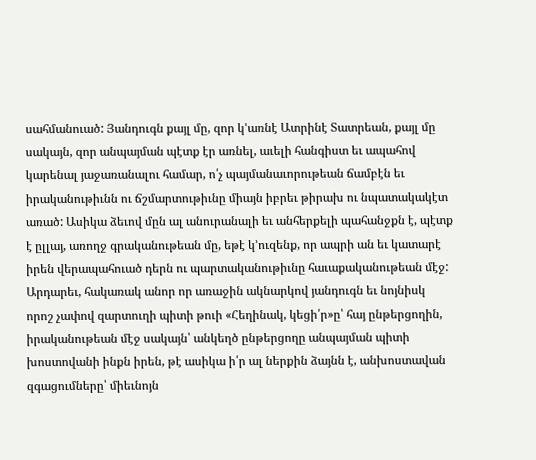սահմանուած: Յանդուգն քայլ մը, զոր կ՚առնէ Ատրինէ Տատրեան, քայլ մը սակայն, զոր անպայման պէտք էր առնել, աւելի հանգիստ եւ ապահով կարենալ յաջառանալու համար, ո՛չ պայմանաւորութեան ճամբէն եւ իրականութիւնն ու ճշմարտութիւնը միայն իբրեւ թիրախ ու նպատակակէտ առած: Ասիկա ձեւով մըն ալ անուրանալի եւ անհերքելի պահանջքն է, պէտք է ըլլայ, առողջ գրականութեան մը, եթէ կ՚ուզենք, որ ապրի ան եւ կատարէ իրեն վերապահուած դերն ու պարտականութիւնը հաւաքականութեան մէջ: Արդարեւ, հակառակ անոր որ առաջին ակնարկով յանդուգն եւ նոյնիսկ որոշ չափով զարտուղի պիտի թուի «Հեղինակ, կեցի՛ր»ը՝ հայ ընթերցողին, իրականութեան մէջ սակայն՝ անկեղծ ընթերցողը անպայման պիտի խոստովանի ինքն իրեն, թէ ասիկա ի՛ր ալ ներքին ձայնն է, անխոստավան զգացումները՝ միեւնոյն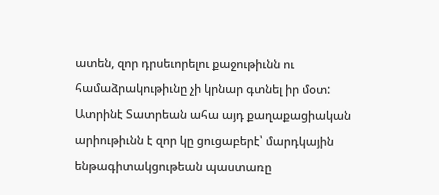ատեն, զոր դրսեւորելու քաջութիւնն ու համաձրակութիւնը չի կրնար գտնել իր մօտ: Ատրինէ Տատրեան ահա այդ քաղաքացիական արիութիւնն է զոր կը ցուցաբերէ՝ մարդկային ենթագիտակցութեան պաստառը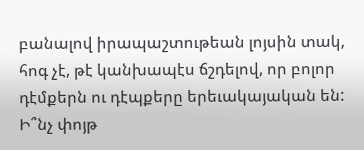բանալով իրապաշտութեան լոյսին տակ, հոգ չէ, թէ կանխապէս ճշդելով, որ բոլոր դէմքերն ու դէպքերը երեւակայական են: Ի՞նչ փոյթ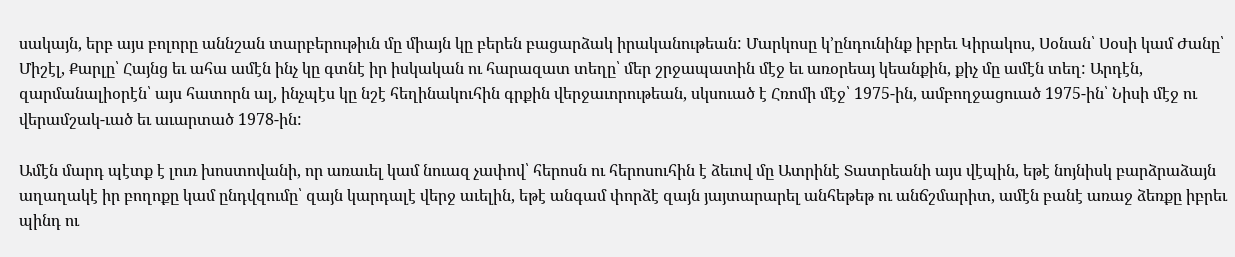սակայն, երբ այս բոլորը աննշան տարբերութիւն մը միայն կը բերեն բացարձակ իրականութեան: Մարկոսը կ՚ընդունինք իբրեւ Կիրակոս, Սօնան՝ Սօսի կամ Ժանը՝ Միշէլ, Քարլը՝ Հայնց եւ ահա ամէն ինչ կը գտնէ իր իսկական ու հարազատ տեղը՝ մեր շրջապատին մէջ եւ առօրեայ կեանքին, քիչ մը ամէն տեղ: Արդէն, զարմանալիօրէն՝ այս հատորն ալ, ինչպէս կը նշէ հեղինակուհին գրքին վերջաւորութեան, սկսուած է Հռոմի մէջ՝ 1975-ին, ամբողջացուած 1975-ին՝ Նիսի մէջ ու վերամշակ-ւած եւ աւարտած 1978-ին:

Ամէն մարդ պէտք է լուռ խոստովանի, որ առաւել կամ նուազ չափով՝ հերոսն ու հերոսուհին է ձեւով մը Ատրինէ Տատրեանի այս վէպին, եթէ նոյնիսկ բարձրաձայն աղաղակէ իր բողոքը կամ ընդվզումը՝ զայն կարդալէ վերջ աւելին, եթէ անգամ փորձէ զայն յայտարարել անհեթեթ ու անճշմարիտ, ամէն բանէ առաջ ձեռքը իբրեւ պինդ ու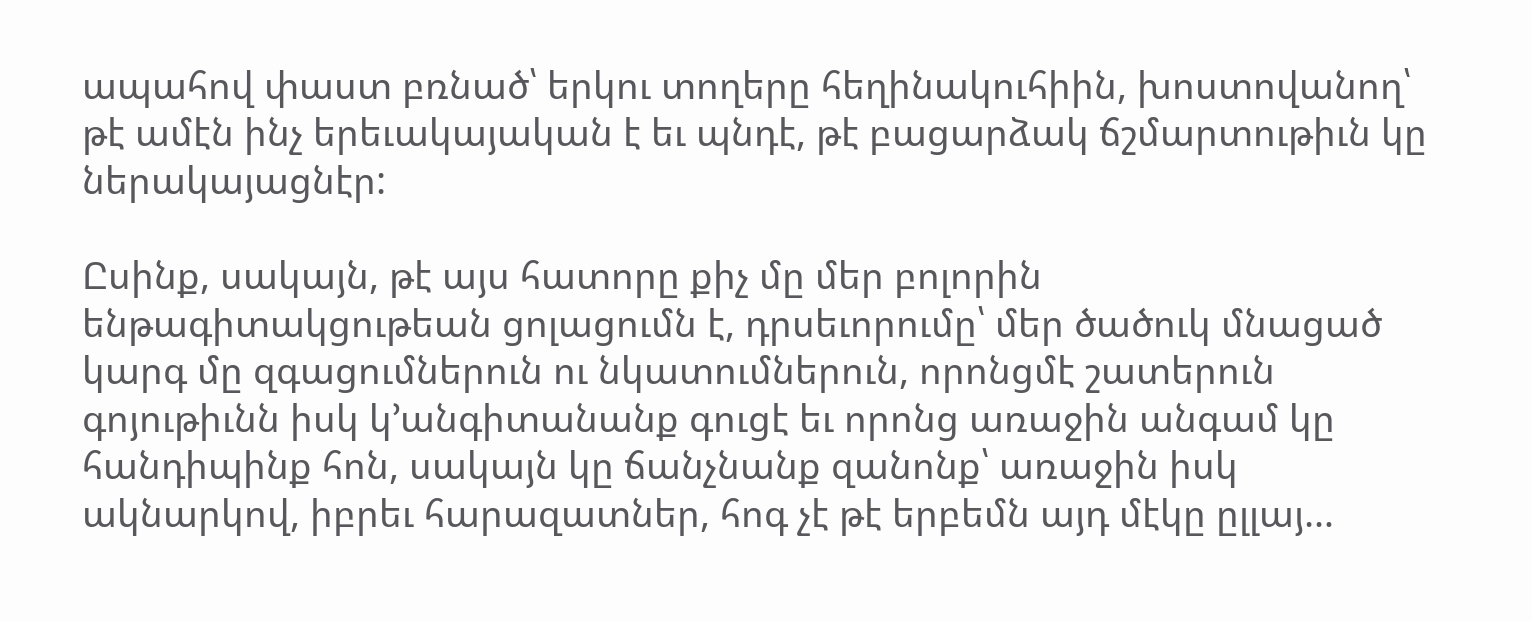ապահով փաստ բռնած՝ երկու տողերը հեղինակուհիին, խոստովանող՝ թէ ամէն ինչ երեւակայական է եւ պնդէ, թէ բացարձակ ճշմարտութիւն կը ներակայացնէր:

Ըսինք, սակայն, թէ այս հատորը քիչ մը մեր բոլորին ենթագիտակցութեան ցոլացումն է, դրսեւորումը՝ մեր ծածուկ մնացած կարգ մը զգացումներուն ու նկատումներուն, որոնցմէ շատերուն գոյութիւնն իսկ կ՚անգիտանանք գուցէ եւ որոնց առաջին անգամ կը հանդիպինք հոն, սակայն կը ճանչնանք զանոնք՝ առաջին իսկ ակնարկով, իբրեւ հարազատներ, հոգ չէ թէ երբեմն այդ մէկը ըլլայ…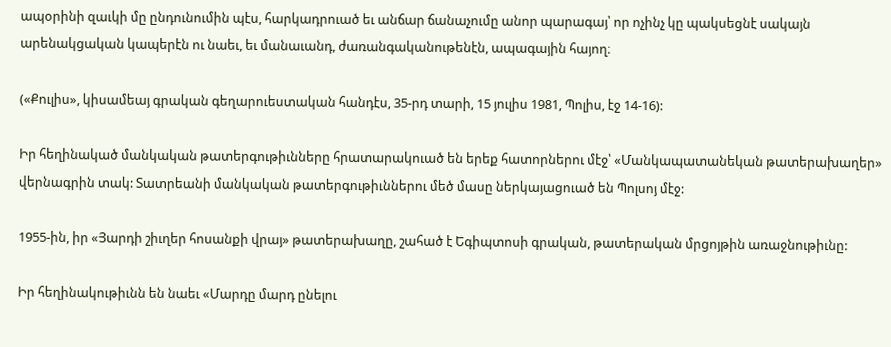ապօրինի զաւկի մը ընդունումին պէս, հարկադրուած եւ անճար ճանաչումը անոր պարագայ՝ որ ոչինչ կը պակսեցնէ սակայն արենակցական կապերէն ու նաեւ, եւ մանաւանդ, ժառանգականութենէն, ապագային հայող։

(«Քուլիս», կիսամեայ գրական գեղարուեստական հանդէս, 35-րդ տարի, 15 յուլիս 1981, Պոլիս, էջ 14-16):

Իր հեղինակած մանկական թատերգութիւնները հրատարակուած են երեք հատորներու մէջ՝ «Մանկապատանեկան թատերախաղեր» վերնագրին տակ: Տատրեանի մանկական թատերգութիւններու մեծ մասը ներկայացուած են Պոլսոյ մէջ:

1955-ին, իր «Յարդի շիւղեր հոսանքի վրայ» թատերախաղը, շահած է Եգիպտոսի գրական, թատերական մրցոյթին առաջնութիւնը:

Իր հեղինակութիւնն են նաեւ «Մարդը մարդ ընելու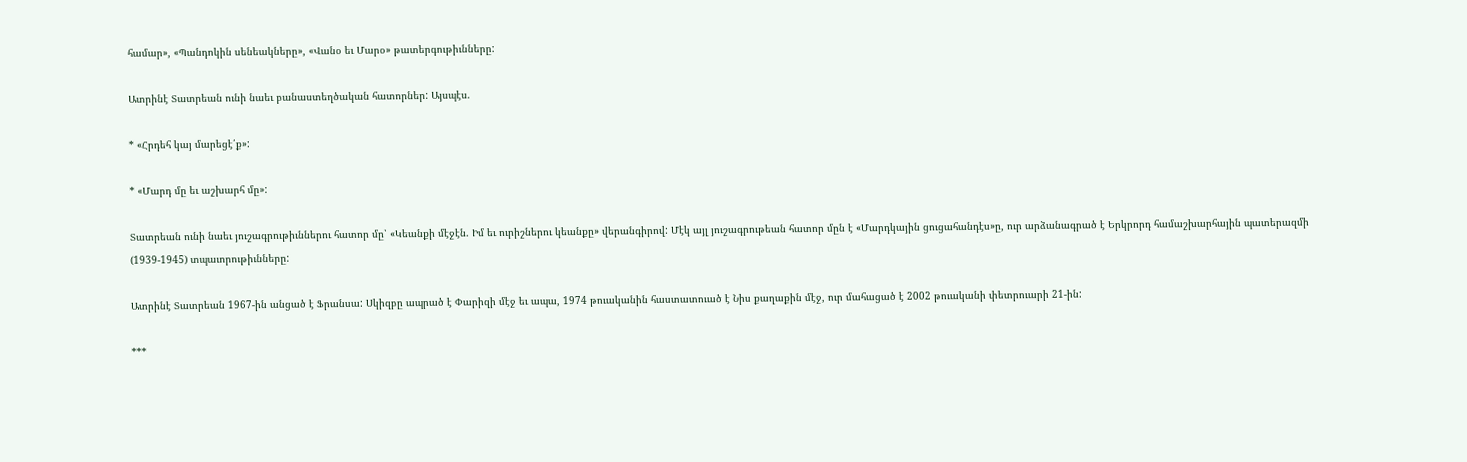համար», «Պանդոկին սենեակները», «Վանօ եւ Մարօ» թատերգութիւնները:

Ատրինէ Տատրեան ունի նաեւ բանաստեղծական հատորներ: Այսպէս.

* «Հրդեհ կայ մարեցէ՛ք»:

* «Մարդ մը եւ աշխարհ մը»:

Տատրեան ունի նաեւ յուշագրութիւններու հատոր մը՝ «Կեանքի մէջէն. Իմ եւ ուրիշներու կեանքը» վերանգիրով: Մէկ այլ յուշագրութեան հատոր մըն է «Մարդկային ցուցահանդէս»ը, ուր արձանագրած է Երկրորդ համաշխարհային պատերազմի (1939-1945) տպաւորութիւնները:

Ատրինէ Տատրեան 1967-ին անցած է Ֆրանսա: Սկիզբը ապրած է Փարիզի մէջ եւ ապա, 1974 թուականին հաստատուած է Նիս քաղաքին մէջ, ուր մահացած է 2002 թուականի փետրուարի 21-ին:

***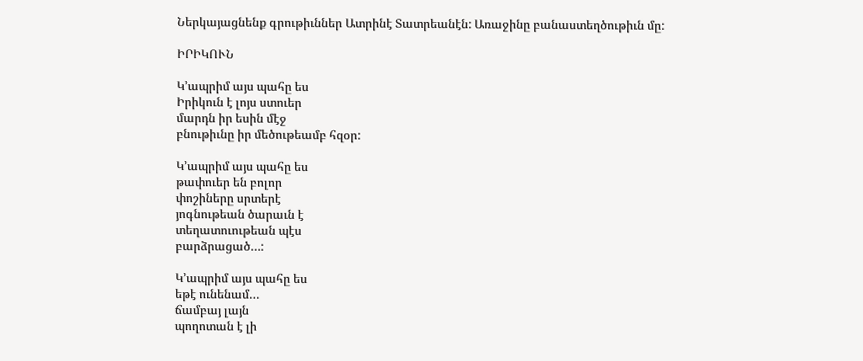Ներկայացնենք գրութիւններ Ատրինէ Տատրեանէն: Առաջինը բանաստեղծութիւն մը:

ԻՐԻԿՈՒՆ

Կ՚ապրիմ այս պահը ես
Իրիկուն է լոյս ստուեր
մարդն իր եսին մէջ
բնութիւնը իր մեծութեամբ հզօր:

Կ՚ապրիմ այս պահը ես
թափուեր են բոլոր
փոշիները սրտերէ
յոգնութեան ծարաւն է
տեղատուութեան պէս
բարձրացած…:

Կ՚ապրիմ այս պահը ես
եթէ ունենամ…
ճամբայ լայն
պողոտան է լի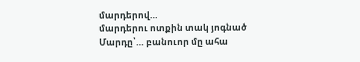մարդերով…
մարդերու ոտքին տակ յոգնած
Մարդը՝… բանուոր մը ահա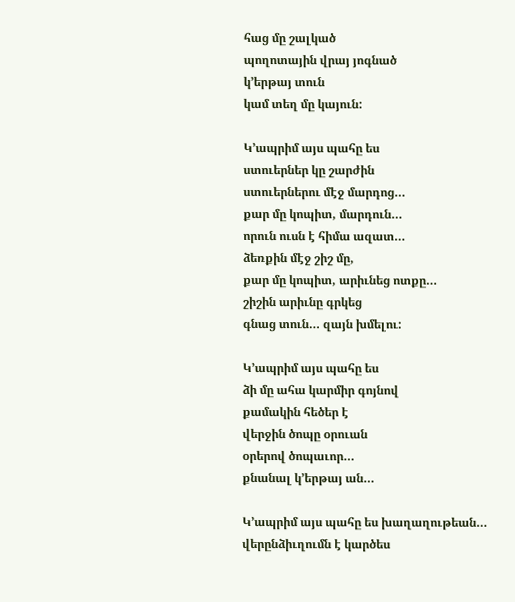հաց մը շալկած
պողոտային վրայ յոգնած
կ՚երթայ տուն
կամ տեղ մը կայուն:

Կ՚ապրիմ այս պահը ես
ստուերներ կը շարժին
ստուերներու մէջ մարդոց…
քար մը կոպիտ, մարդուն…
որուն ուսն է հիմա ազատ…
ձեռքին մէջ շիշ մը,
քար մը կոպիտ, արիւնեց ոտքը…
շիշին արիւնը գրկեց
գնաց տուն… զայն խմելու:

Կ՚ապրիմ այս պահը ես
ձի մը ահա կարմիր գոյնով
քամակին հեծեր է
վերջին ծոպը օրուան
օրերով ծոպաւոր…
քնանալ կ՚երթայ ան…

Կ՚ապրիմ այս պահը ես խաղաղութեան…
վերընձիւղումն է կարծես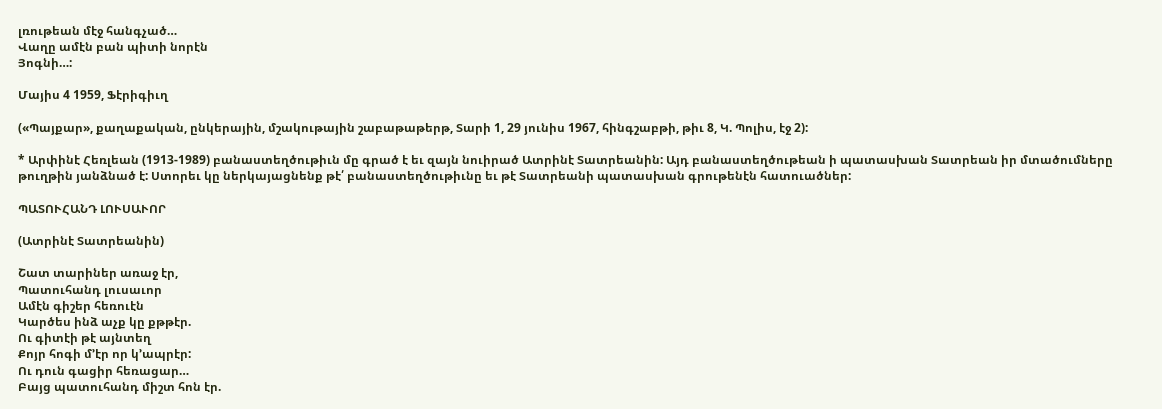լռութեան մէջ հանգչած…
Վաղը ամէն բան պիտի նորէն
Յոգնի…:

Մայիս 4 1959, Ֆէրիգիւղ

(«Պայքար», քաղաքական, ընկերային, մշակութային շաբաթաթերթ, Տարի 1, 29 յունիս 1967, հինգշաբթի, թիւ 8, Կ. Պոլիս, էջ 2):

* Արփինէ Հեռլեան (1913-1989) բանաստեղծութիւն մը գրած է եւ զայն նուիրած Ատրինէ Տատրեանին: Այդ բանաստեղծութեան ի պատասխան Տատրեան իր մտածումները թուղթին յանձնած է: Ստորեւ կը ներկայացնենք թէ՛ բանաստեղծութիւնը եւ թէ Տատրեանի պատասխան գրութենէն հատուածներ:

ՊԱՏՈՒՀԱՆԴ ԼՈՒՍԱՒՈՐ

(Ատրինէ Տատրեանին)

Շատ տարիներ առաջ էր,
Պատուհանդ լուսաւոր
Ամէն գիշեր հեռուէն
Կարծես ինձ աչք կը քթթէր.
Ու գիտէի թէ այնտեղ
Քոյր հոգի մ՚էր որ կ՚ապրէր:
Ու դուն գացիր հեռացար…
Բայց պատուհանդ միշտ հոն էր.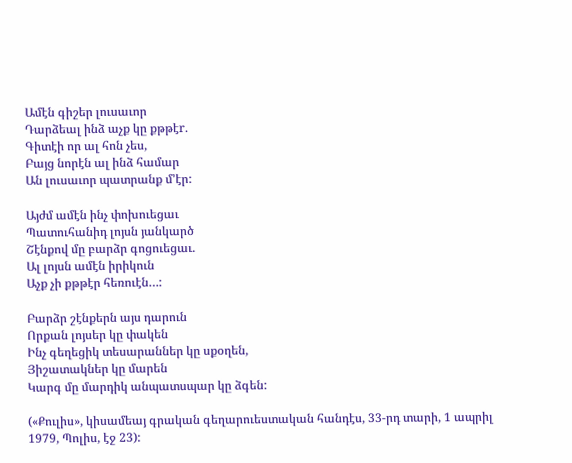Ամէն գիշեր լուսաւոր
Դարձեալ ինձ աչք կը քթթէr.
Գիտէի որ ալ հոն չես,
Բայց նորէն ալ ինձ համար
Ան լուսաւոր պատրանք մ՚էր:

Այժմ ամէն ինչ փոխուեցաւ
Պատուհանիդ լոյսն յանկարծ
Շէնքով մը բարձր գոցուեցաւ.
Ալ լոյսն ամէն իրիկուն
Աչք չի քթթէր հեռուէն…:

Բարձր շէնքերն այս դարուն
Որքան լոյսեր կը փակեն
Ինչ գեղեցիկ տեսարաններ կը սքօղեն,
Յիշատակներ կը մարեն
Կարգ մը մարդիկ անպատսպար կը ձգեն:

(«Քուլիս», կիսամեայ գրական գեղարուեստական հանդէս, 33-րդ տարի, 1 ապրիլ 1979, Պոլիս, էջ 23):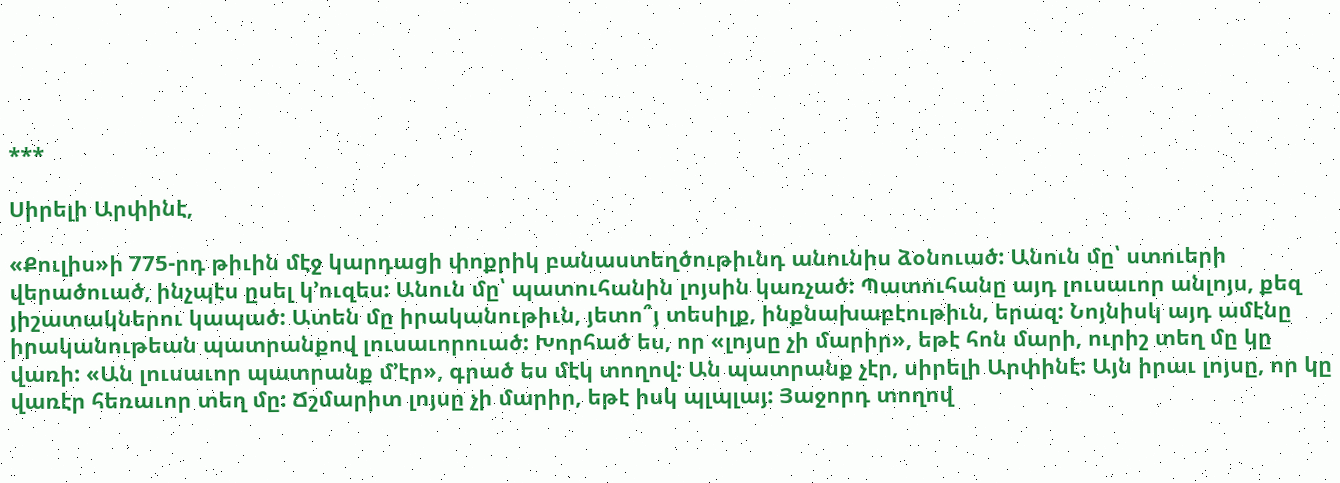***

Սիրելի Արփինէ,

«Քուլիս»ի 775-րդ թիւին մէջ կարդացի փոքրիկ բանաստեղծութիւնդ անունիս ձօնուած: Անուն մը՝ ստուերի վերածուած, ինչպէս ըսել կ՚ուզես: Անուն մը՝ պատուհանին լոյսին կառչած: Պատուհանը այդ լուսաւոր անլոյս, քեզ յիշատակներու կապած: Ատեն մը իրականութիւն, յետո՞յ տեսիլք, ինքնախաբէութիւն, երազ: Նոյնիսկ այդ ամէնը իրականութեան պատրանքով լուսաւորուած: Խորհած ես, որ «լոյսը չի մարիր», եթէ հոն մարի, ուրիշ տեղ մը կը վառի: «Ան լուսաւոր պատրանք մ՚էր», գրած ես մէկ տողով: Ան պատրանք չէր, սիրելի Արփինէ: Այն իրաւ լոյսը, որ կը վառէր հեռաւոր տեղ մը: Ճշմարիտ լոյսը չի մարիր, եթէ իսկ պլպլայ: Յաջորդ տողով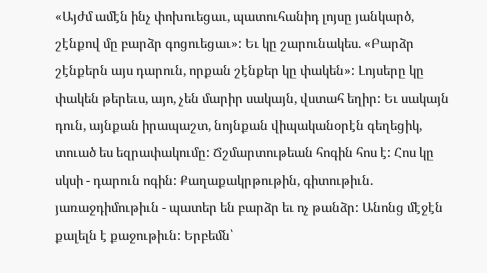«Այժմ ամէն ինչ փոխուեցաւ, պատուհանիդ լոյսը յանկարծ, շէնքով մը բարձր գոցուեցաւ»: Եւ կը շարունակես. «Բարձր շէնքերն այս դարուն, որքան շէնքեր կը փակեն»: Լոյսերը կը փակեն թերեւս, այո, չեն մարիր սակայն, վստահ եղիր: Եւ սակայն դուն, այնքան իրապաշտ, նոյնքան վիպականօրէն գեղեցիկ, տուած ես եզրափակումը: Ճշմարտութեան հոգին հոս է: Հոս կը սկսի - դարուն ոգին: Քաղաքակրթութին, գիտութիւն. յառաջդիմութիւն - պատեր են բարձր եւ ոչ թանձր: Անոնց մէջէն քալելն է քաջութիւն: Երբեմն՝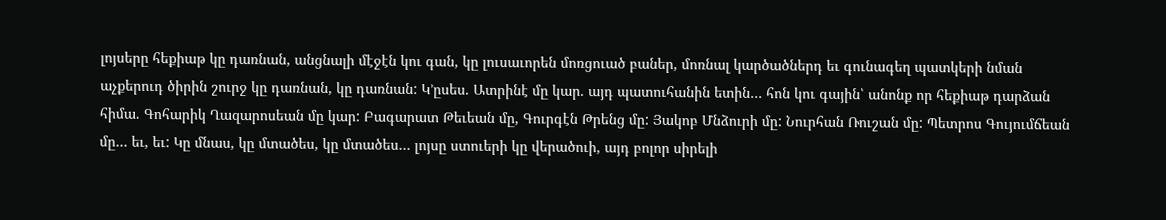լոյսերը հեքիաթ կը դառնան, անցնալի մէջէն կու գան, կը լուսաւորեն մոռցուած բաներ, մոռնալ կարծածներդ եւ գունագեղ պատկերի նման աչքերուդ ծիրին շուրջ կը դառնան, կը դառնան: Կ՚ըսես. Ատրինէ մը կար. այդ պատուհանին ետին… հոն կու գային՝ անոնք որ հեքիաթ դարձան հիմա. Գոհարիկ Ղազարոսեան մը կար: Բագարատ Թեւեան մը, Գուրգէն Թրենց մը: Յակոբ Մնձուրի մը: Նուրհան Ռուշան մը: Պետրոս Գույումճեան մը… եւ, եւ: Կը մնաս, կը մտածես, կը մտածես… լոյսը ստուերի կը վերածուի, այդ բոլոր սիրելի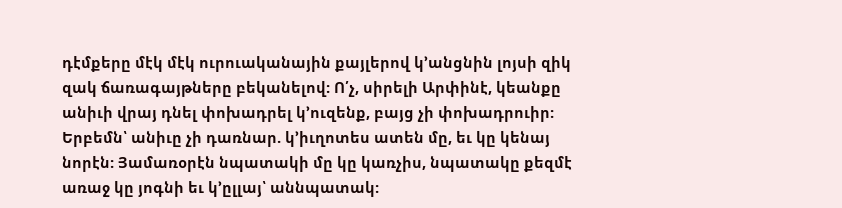դէմքերը մէկ մէկ ուրուականային քայլերով կ՚անցնին լոյսի զիկ զակ ճառագայթները բեկանելով: Ո՛չ, սիրելի Արփինէ, կեանքը անիւի վրայ դնել փոխադրել կ՚ուզենք, բայց չի փոխադրուիր: Երբեմն՝ անիւը չի դառնար. կ՚իւղոտես ատեն մը, եւ կը կենայ նորէն: Յամառօրէն նպատակի մը կը կառչիս, նպատակը քեզմէ առաջ կը յոգնի եւ կ՚ըլլայ՝ աննպատակ: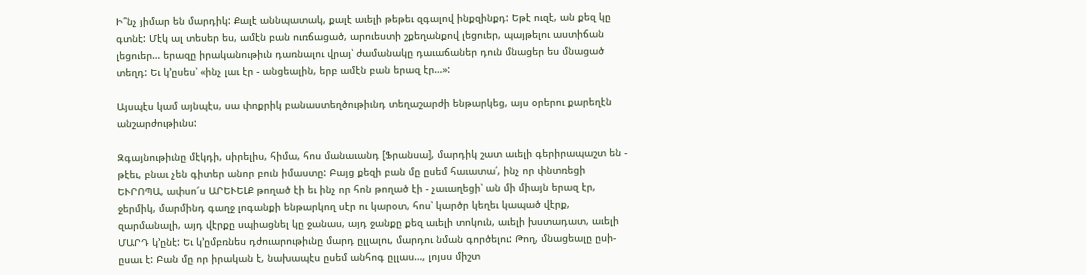Ի՞նչ յիմար են մարդիկ: Քալէ աննպատակ, քալէ աւելի թեթեւ զգալով ինքզինքդ: Եթէ ուզէ, ան քեզ կը գտնէ: Մէկ ալ տեսեր ես, ամէն բան ուռճացած, արուեստի շքեղանքով լեցուեր, պայթելու աստիճան լեցուեր… երազը իրականութիւն դառնալու վրայ՝ ժամանակը դաւաճաներ դուն մնացեր ես մնացած տեղդ: Եւ կ՚ըսես՝ «ինչ լաւ էր - անցեալին, երբ ամէն բան երազ էր…»:

Այսպէս կամ այնպէս, սա փոքրիկ բանաստեղծութիւնդ տեղաշարժի ենթարկեց, այս օրերու քարեղէն անշարժութիւնս:

Զգայնութիւնը մէկդի, սիրելիս, հիմա, հոս մանաւանդ [Ֆրանսա], մարդիկ շատ աւելի գերիրապաշտ են - թէեւ, բնաւ չեն գիտեր անոր բուն իմաստը: Բայց քեզի բան մը ըսեմ հաւատա՛, ինչ որ փնտռեցի ԵՒՐՈՊԱ, ափսո՜ս ԱՐԵՒԵԼՔ թողած էի եւ ինչ որ հոն թողած էի - չաւաղեցի՝ ան մի միայն երազ էր, ջերմիկ, մարմինդ գաղջ լոգանքի ենթարկող սէր ու կարօտ, հոս՝ կարծր կեղեւ կապած վէրք, զարմանալի, այդ վէրքը սպիացնել կը ջանաս, այդ ջանքը քեզ աւելի տոկուն, աւելի խստադատ, աւելի ՄԱՐԴ կ՚ընէ: Եւ կ՚ըմբռնես դժուարութիւնը մարդ ըլլալու, մարդու նման գործելու: Թող, մնացեալը ըսի-ըսաւ է: Բան մը որ իրական է, նախապէս ըսեմ անհոգ ըլլաս…, լոյսս միշտ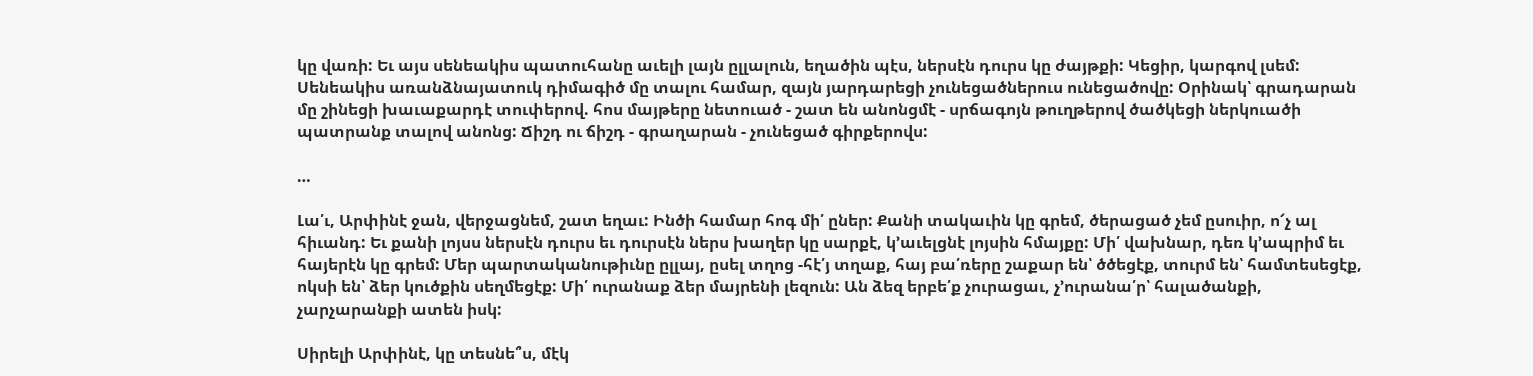կը վառի: Եւ այս սենեակիս պատուհանը աւելի լայն ըլլալուն, եղածին պէս, ներսէն դուրս կը ժայթքի: Կեցիր, կարգով լսեմ: Սենեակիս առանձնայատուկ դիմագիծ մը տալու համար, զայն յարդարեցի չունեցածներուս ունեցածովը: Օրինակ՝ գրադարան մը շինեցի խաւաքարդէ տուփերով. հոս մայթերը նետուած - շատ են անոնցմէ - սրճագոյն թուղթերով ծածկեցի ներկուածի պատրանք տալով անոնց: Ճիշդ ու ճիշդ - գրաղարան - չունեցած գիրքերովս:

…

Լա՛ւ, Արփինէ ջան, վերջացնեմ, շատ եղաւ: Ինծի համար հոգ մի՛ ըներ: Քանի տակաւին կը գրեմ, ծերացած չեմ ըսուիր, ո՜չ ալ հիւանդ: Եւ քանի լոյսս ներսէն դուրս եւ դուրսէն ներս խաղեր կը սարքէ, կ՚աւելցնէ լոյսին հմայքը: Մի՛ վախնար, դեռ կ՚ապրիմ եւ հայերէն կը գրեմ: Մեր պարտականութիւնը ըլլայ, ըսել տղոց -հէ՛յ տղաք, հայ բա՛ռերը շաքար են՝ ծծեցէք, տուրմ են՝ համտեսեցէք, ոկսի են՝ ձեր կուծքին սեղմեցէք: Մի՛ ուրանաք ձեր մայրենի լեզուն: Ան ձեզ երբե՛ք չուրացաւ, չ՚ուրանա՛ր՝ հալածանքի, չարչարանքի ատեն իսկ:

Սիրելի Արփինէ, կը տեսնե՞ս, մէկ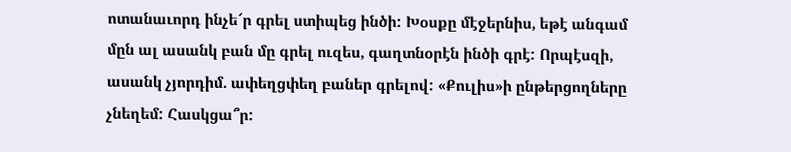ոտանաւորդ ինչե՜ր գրել ստիպեց ինծի: Խօսքը մէջերնիս, եթէ անգամ մըն ալ ասանկ բան մը գրել ուզես, գաղտնօրէն ինծի գրէ: Որպէսզի, ասանկ չյորդիմ. ափեղցփեղ բաներ գրելով: «Քուլիս»ի ընթերցողները չնեղեմ: Հասկցա՞ր: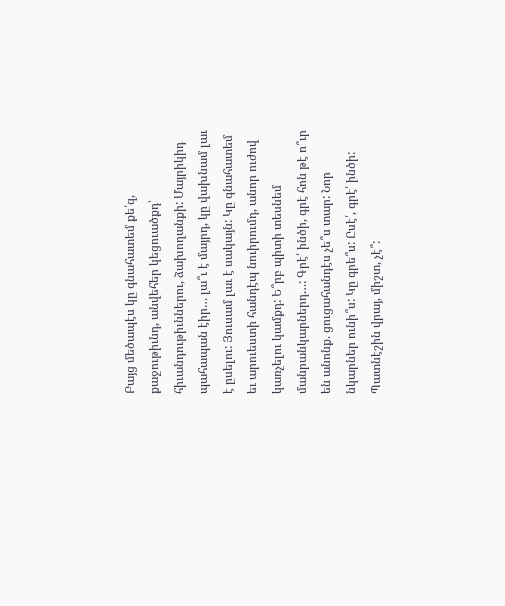Բայց մեծապէս կը գնահատեմ քե՛զ, քաջութիւնդ, անվեհեր կեցուածքդ՝ հիւանդութիւններու, ձախողանքի: Մայրիկիդ պահապան էիր… լա՞ւ է մայրդ, կը վախնամ լաւ է ըսելու: Յուսամ լաւ է սակայն: Կը գնահատեմ եւ արուեստի հանդէպ նուիրումդ, անոր ուժով կառչելու կամքդ: Ե՞րբ պիտի տեսնեմ մանրանկարներդ…: Գրէ՛ ինծի, գրէ հոն թէ ո՞ւր են անոնք. ցուցահանդէս չե՞ս տար: Նոր նկարներ ունի՞ս: Կը գրե՞ս: Ըսէ՛, գրէ՛ ինծի: Պատնէշին վրայ, միշտ, չէ՞: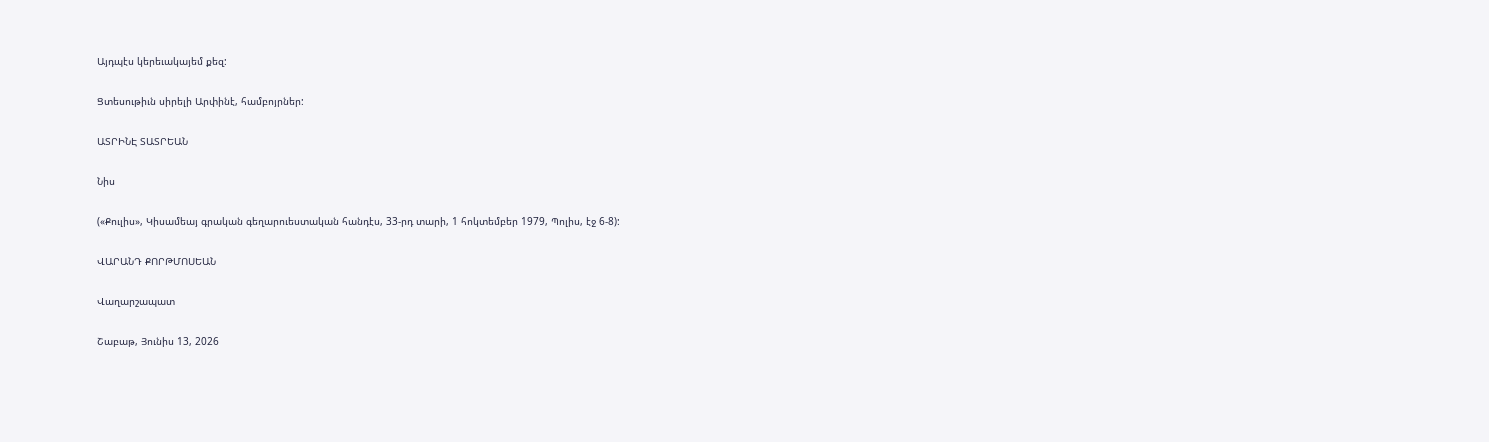Այդպէս կերեւակայեմ քեզ:

Ցտեսութիւն սիրելի Արփինէ, համբոյրներ:

ԱՏՐԻՆԷ ՏԱՏՐԵԱՆ

Նիս

(«Քուլիս», Կիսամեայ գրական գեղարուեստական հանդէս, 33-րդ տարի, 1 հոկտեմբեր 1979, Պոլիս, էջ 6-8):

ՎԱՐԱՆԴ ՔՈՐԹՄՈՍԵԱՆ

Վաղարշապատ

Շաբաթ, Յունիս 13, 2026